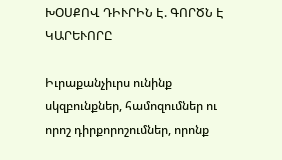ԽՕՍՔՈՎ ԴԻՒՐԻՆ Է. ԳՈՐԾՆ Է ԿԱՐԵՒՈՐԸ

Իւրաքանչիւրս ունինք սկզբունքներ, համոզումներ ու որոշ դիրքորոշումներ, որոնք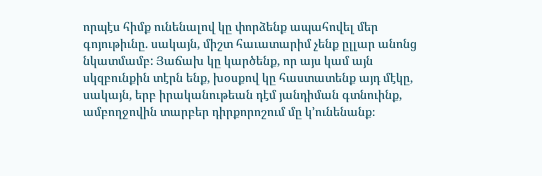որպէս հիմք ունենալով կը փորձենք ապահովել մեր գոյութիւնը. սակայն, միշտ հաւատարիմ չենք ըլլար անոնց նկատմամբ: Յաճախ կը կարծենք, որ այս կամ այն սկզբունքին տէրն ենք, խօսքով կը հաստատենք այդ մէկը, սակայն, երբ իրականութեան դէմ յանդիման գտնուինք, ամբողջովին տարբեր դիրքորոշում մը կ՚ունենանք։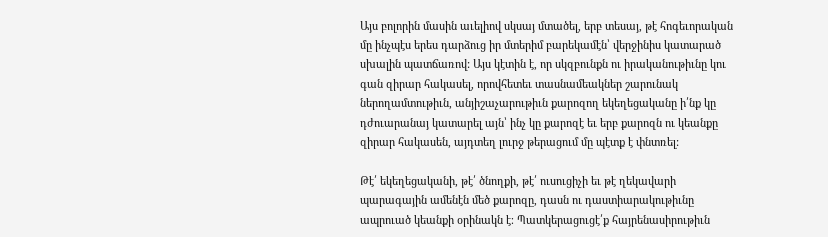Այս բոլորին մասին աւելիով սկսայ մտածել, երբ տեսայ, թէ հոգեւորական մը ինչպէս երես դարձուց իր մտերիմ բարեկամէն՝ վերջինիս կատարած սխալին պատճառով: Այս կէտին է, որ սկզբունքն ու իրականութիւնը կու գան զիրար հակասել, որովհետեւ տասնամեակներ շարունակ ներողամտութիւն, անյիշաչարութիւն քարոզող եկեղեցականը ի՛նք կը դժուարանայ կատարել այն՝ ինչ կը քարոզէ եւ երբ քարոզն ու կեանքը զիրար հակասեն, այդտեղ լուրջ թերացում մը պէտք է փնտռել:

Թէ՛ եկեղեցականի, թէ՛ ծնողքի, թէ՛ ուսուցիչի եւ թէ ղեկավարի պարագային ամենէն մեծ քարոզը, դասն ու դաստիարակութիւնը ապրուած կեանքի օրինակն է։ Պատկերացուցէ՛ք հայրենասիրութիւն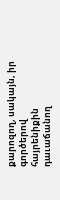քարոզող, սակայն, իր գործերով հայրենիքին դաւաճանող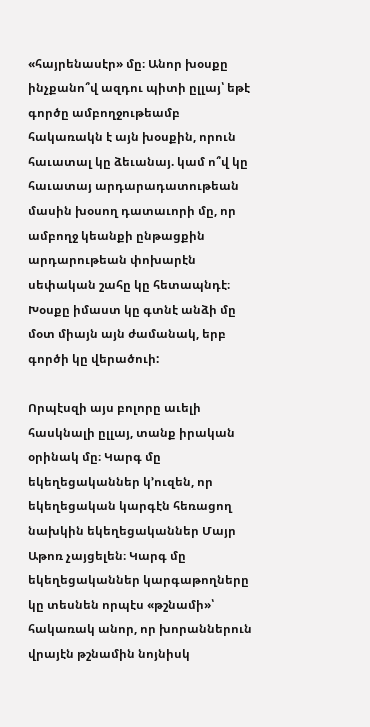«հայրենասէր» մը։ Անոր խօսքը ինչքանո՞վ ազդու պիտի ըլլայ՝ եթէ գործը ամբողջութեամբ հակառակն է այն խօսքին, որուն հաւատալ կը ձեւանայ. կամ ո՞վ կը հաւատայ արդարադատութեան մասին խօսող դատաւորի մը, որ ամբողջ կեանքի ընթացքին արդարութեան փոխարէն սեփական շահը կը հետապնդէ։ Խօսքը իմաստ կը գտնէ անձի մը մօտ միայն այն ժամանակ, երբ գործի կը վերածուի:

Որպէսզի այս բոլորը աւելի հասկնալի ըլլայ, տանք իրական օրինակ մը։ Կարգ մը եկեղեցականներ կ՚ուզեն, որ եկեղեցական կարգէն հեռացող նախկին եկեղեցականներ Մայր Աթոռ չայցելեն։ Կարգ մը եկեղեցականներ կարգաթողները կը տեսնեն որպէս «թշնամի»՝ հակառակ անոր, որ խորաններուն վրայէն թշնամին նոյնիսկ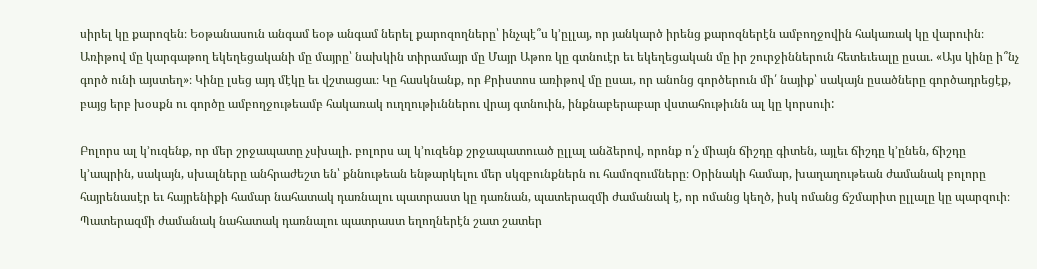սիրել կը քարոզեն։ Եօթանասուն անգամ եօթ անգամ ներել քարոզողները՝ ինչպէ՞ս կ՚ըլլայ, որ յանկարծ իրենց քարոզներէն ամբողջովին հակառակ կը վարուին։ Առիթով մը կարգաթող եկեղեցականի մը մայրը՝ նախկին տիրամայր մը Մայր Աթոռ կը գտնուէր եւ եկեղեցական մը իր շուրջիններուն հետեւեալը ըսաւ. «Այս կինը ի՞նչ գործ ունի այստեղ»։ Կինը լսեց այդ մէկը եւ վշտացաւ։ Կը հասկնանք, որ Քրիստոս առիթով մը ըսաւ, որ անոնց գործերուն մի՛ նայիք՝ սակայն ըսածները գործադրեցէք, բայց երբ խօսքն ու գործը ամբողջութեամբ հակառակ ուղղութիւններու վրայ գտնուին, ինքնաբերաբար վստահութիւնն ալ կը կորսուի:

Բոլորս ալ կ՚ուզենք, որ մեր շրջապատը չսխալի. բոլորս ալ կ՚ուզենք շրջապատուած ըլլալ անձերով, որոնք ո՛չ միայն ճիշդը գիտեն, այլեւ ճիշդը կ՚ընեն, ճիշդը կ՚ապրին, սակայն, սխալները անհրաժեշտ են՝ քննութեան ենթարկելու մեր սկզբունքներն ու համոզումները։ Օրինակի համար, խաղաղութեան ժամանակ բոլորը հայրենասէր եւ հայրենիքի համար նահատակ դառնալու պատրաստ կը դառնան, պատերազմի ժամանակ է, որ ոմանց կեղծ, իսկ ոմանց ճշմարիտ ըլլալը կը պարզուի։ Պատերազմի ժամանակ նահատակ դառնալու պատրաստ եղողներէն շատ շատեր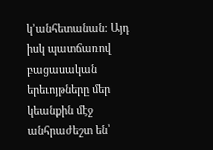կ՚անհետանան: Այդ իսկ պատճառով բացասական երեւոյթները մեր կեանքին մէջ անհրաժեշտ են՝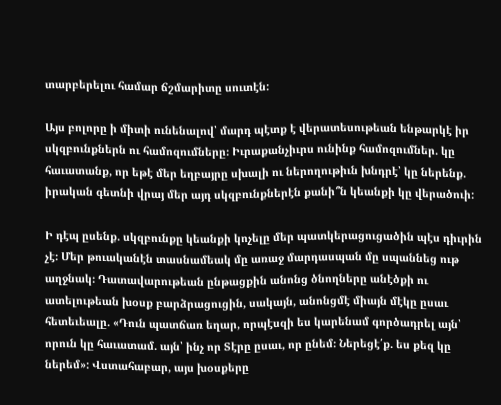տարբերելու համար ճշմարիտը սուտէն:

Այս բոլորը ի միտի ունենալով՝ մարդ պէտք է վերատեսութեան ենթարկէ իր սկզբունքներն ու համոզումները։ Իւրաքանչիւրս ունինք համոզումներ. կը հաւատանք, որ եթէ մեր եղբայրը սխալի ու ներողութիւն խնդրէ՝ կը ներենք. իրական գետնի վրայ մեր այդ սկզբունքներէն քանի՞ն կեանքի կը վերածուի:

Ի դէպ ըսենք. սկզբունքը կեանքի կոչելը մեր պատկերացուցածին պէս դիւրին չէ։ Մեր թուականէն տասնամեակ մը առաջ մարդասպան մը սպաննեց ութ աղջնակ։ Դատավարութեան ընթացքին անոնց ծնողները անէծքի ու ատելութեան խօսք բարձրացուցին, սակայն, անոնցմէ միայն մէկը ըսաւ հետեւեալը. «Դուն պատճառ եղար, որպէսզի ես կարենամ գործադրել այն՝ որուն կը հաւատամ. այն՝ ինչ որ Տէրը ըսաւ, որ ընեմ։ Ներեցէ՛ք. ես քեզ կը ներեմ»: Վստահաբար, այս խօսքերը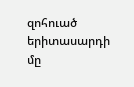զոհուած երիտասարդի մը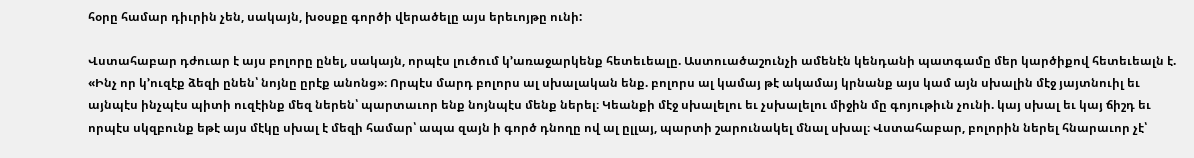հօրը համար դիւրին չեն, սակայն, խօսքը գործի վերածելը այս երեւոյթը ունի:

Վստահաբար դժուար է այս բոլորը ընել, սակայն, որպէս լուծում կ՚առաջարկենք հետեւեալը. Աստուածաշունչի ամենէն կենդանի պատգամը մեր կարծիքով հետեւեալն է. «Ինչ որ կ՚ուզէք ձեզի ընեն՝ նոյնը ըրէք անոնց»։ Որպէս մարդ բոլորս ալ սխալական ենք. բոլորս ալ կամայ թէ ակամայ կրնանք այս կամ այն սխալին մէջ յայտնուիլ եւ այնպէս ինչպէս պիտի ուզէինք մեզ ներեն՝ պարտաւոր ենք նոյնպէս մենք ներել։ Կեանքի մէջ սխալելու եւ չսխալելու միջին մը գոյութիւն չունի. կայ սխալ եւ կայ ճիշդ եւ որպէս սկզբունք եթէ այս մէկը սխալ է մեզի համար՝ ապա զայն ի գործ դնողը ով ալ ըլլայ, պարտի շարունակել մնալ սխալ։ Վստահաբար, բոլորին ներել հնարաւոր չէ՝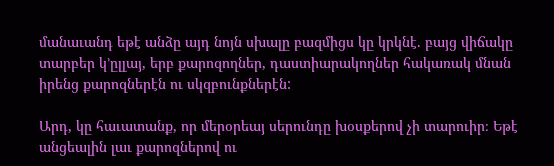մանաւանդ եթէ անձը այդ նոյն սխալը բազմիցս կը կրկնէ. բայց վիճակը տարբեր կ՚ըլլայ, երբ քարոզողներ, դաստիարակողներ հակառակ մնան իրենց քարոզներէն ու սկզբունքներէն:

Արդ, կը հաւատանք, որ մերօրեայ սերունդը խօսքերով չի տարուիր։ Եթէ անցեալին լաւ քարոզներով ու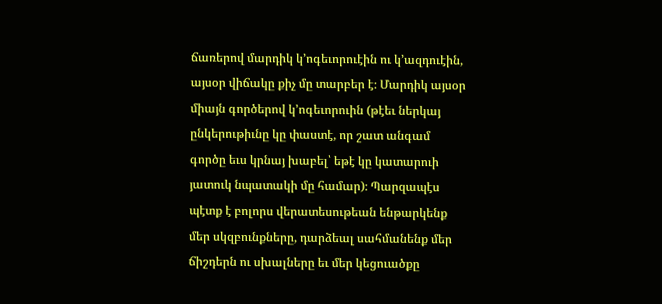ճառերով մարդիկ կ՚ոգեւորուէին ու կ՚ազդուէին, այսօր վիճակը քիչ մը տարբեր է։ Մարդիկ այսօր միայն գործերով կ՚ոգեւորուին (թէեւ ներկայ ընկերութիւնը կը փաստէ, որ շատ անգամ գործը եւս կրնայ խաբել՝ եթէ կը կատարուի յատուկ նպատակի մը համար)։ Պարզապէս պէտք է բոլորս վերատեսութեան ենթարկենք մեր սկզբունքները, դարձեալ սահմանենք մեր ճիշդերն ու սխալները եւ մեր կեցուածքը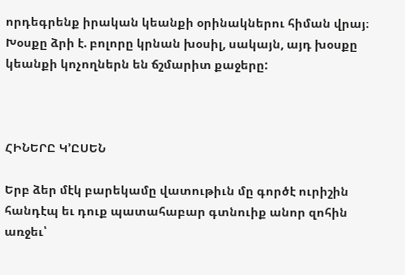որդեգրենք իրական կեանքի օրինակներու հիման վրայ։ Խօսքը ձրի է. բոլորը կրնան խօսիլ, սակայն, այդ խօսքը կեանքի կոչողներն են ճշմարիտ քաջերը:



ՀԻՆԵՐԸ Կ՚ԸՍԵՆ

Երբ ձեր մէկ բարեկամը վատութիւն մը գործէ ուրիշին հանդէպ եւ դուք պատահաբար գտնուիք անոր զոհին առջեւ՝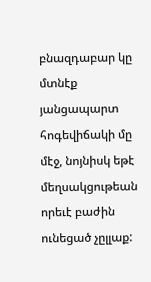բնազդաբար կը մտնէք յանցապարտ հոգեվիճակի մը մէջ, նոյնիսկ եթէ մեղսակցութեան որեւէ բաժին ունեցած չըլլաք: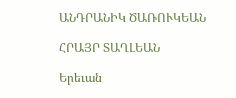ԱՆԴՐԱՆԻԿ ԾԱՌՈՒԿԵԱՆ

ՀՐԱՅՐ ՏԱՂԼԵԱՆ

Երեւան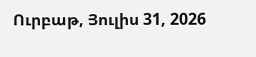Ուրբաթ, Յուլիս 31, 2026